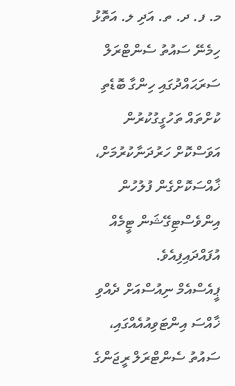މ. ފ. ދ. ތ. އަދި ލ. އަތޮޅު ހިމެނޭ ސައުތު ސެންޓްރަލް ސަރަޙައްދުގައި ހިންގާ ބޮޑެތި ކުށްތައް ތަހުގީގުކުރުން އަވަސްކޮށް ހަރުދަނާކުރުމަށް، ޚާއްސަކޮށްގެން ފުލުހުން އިންވެސްޓިގޭޝަން ޓީމެއް އުފައްދައިފިއެވެ.
ޕީއެސްއެމް ނިއުސްއަށް ދެއްވި ޚާއްސަ އިންޓަވިއުއެއްގައި، ސައުތު ސެންޓްރަލް ރީޖަންގެ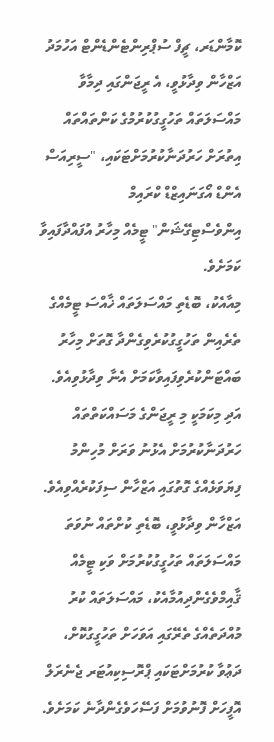ކޮމާންޑަރ، ޗީފް ސުޕްރިންޓެންޑެންޓް އަހުމަދު އަޒްހާން ވިދާޅުވީ، އެ ރީޖަންގައި ދިމާވާ މައްސަލަތައް ތަހުގީގުކުރުމުގެ ކަންތައްތައް އިތުރަށް ހަރުދަނާކުރުމަށްޓަކައި، "ސީރިއަސް އެންޑް އޯގަނައިޒްޑް ކްރައިމް އިންވެސްޓިގޭޝަން" ޓީމެއް މިހާރު އުފައްދާފައިވާ ކަމަށެވެ.
މިއާއެކު، ބޮޑެތި މައްސަލަތައް ޚާއްސަ ޓީމެއްގެ ތެރެއިން ތަހުގީގުކުރެވިގެންދާ ގޮތަށް މިހާރު ބައްޓަންކުރެވިފައިވާކަމަށް އެނާ ވިދާޅުވިއެވެ. އަދި މިކަމަކީ މި ރީޖަންގެ މަސައްކަތްތައް ހަރުދަނާކުރުމަށް އެޅުނު ވަރަށް މުހިންމު ފިޔަވަޅެއްގެ ގޮތުގައި އަޒްހާން ސިފަކުރެއްވިއެވެ.
އަޒްހާން ވިދާޅުވީ، ބޮޑެތި ކުށްތައް ނުވަތަ މައްސަލަތައް ތަހުގީގުކުރުމަށް ވަކި ޓީމެއް ޤާއިމްވެގެންދިއުމާއެކު، މައްސަލަތައް ކުރު މުއްދަތެއްގެ ތެރޭގައި އަވަހަށް ތަހުގީގުކޮށް، ދަޢުވާ ކުރުމަށްޓަކައި ޕްރޮސިކިއުޓަރ ޖެނެރަލް އޮފީހަށް ފޮނުވުމަށް ފަސޭހަވެގެންދާނެ ކަމަށެވެ.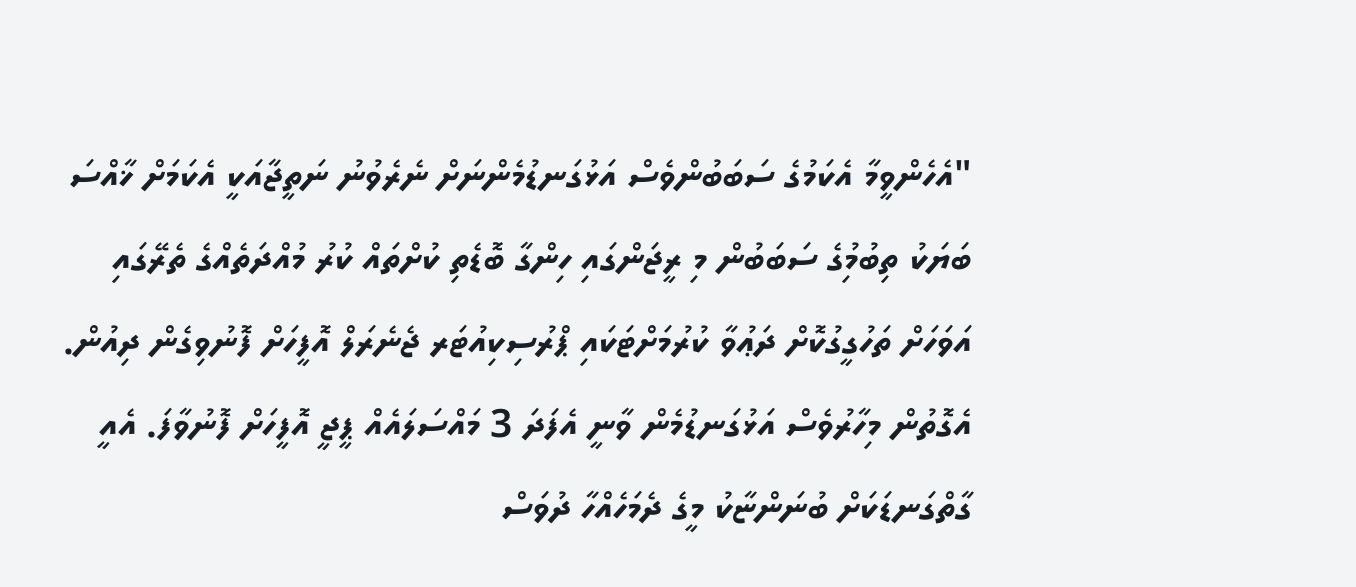"އެހެންވީމާ އެކަމުގެ ސަބަބުންވެސް އަޅުގަނޑުމެންނަށް ނެރެވުނު ނަތީޖާއަކީ އެކަމަށް ޚާއްސަ ބަޔަކު ތިބުމުިގެ ސަބަބުން މި ރީޖަންގައި ހިންގާ ބޮޑެތި ކުށްތައް ކުރު މުއްދަތެއްގެ ތެރޭގައި އަވަހަށް ތަހުގީގުކޮށް ދަޢުވާ ކުރުމަށްޓަކައި ޕްރުސިކިއުޓަރ ޖެނެރަލް އޮފީހަށް ފޮނުވިގެން ދިއުން. އެގޮތުން މިހާރުވެސް އަޅުގަނޑުމެން ވާނީ އެފަދަ 3 މައްސަލައެއް ޕީޖީ އޮފީހަށް ފޮނުވާފަ. އެއީ ގާތްގަނޑަކަށް ބުނަންޏާކު މީގެ ދެމަހެއްހާ ދުވަސް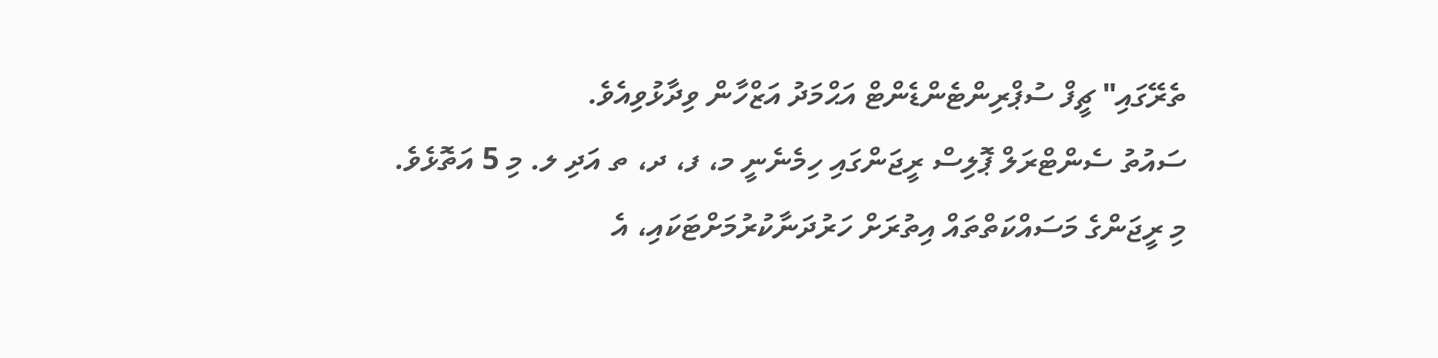ތެރޭގައި" ޗީފް ސުޕްރިންޓެންޑެންޓް އަޙްމަދު އަޒްހާން ވިދާޅުވިއެވެ.
ސައުތު ސެންޓްރަލް ޕޮލިސް ރީޖަންގައި ހިމެނެނީ މ، ފ، ދ، ތ އަދި ލ. މި 5 އަތޮޅެވެ. މި ރީޖަންގެ މަސައްކަތްތައް އިތުރަށް ހަރުދަނާކުރުމަށްޓަކައި، އެ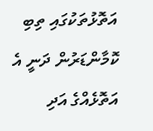އަތޮޅުތަކުގައި ތިބި ކޮމާންޑަރުން ދަނީ އެ އަތޮޅެއްގެ އަދި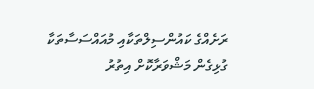ރަށެއްގެ ކައުންސިލްތަކާއި މުއައްސަސާތަކާ ގުޅިގެން މަޝްވަރާކޮށް އިތުރު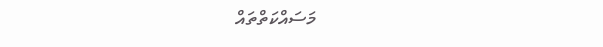މަސައްކަތްތައް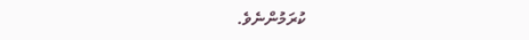ކުރަމުންނެވެ.